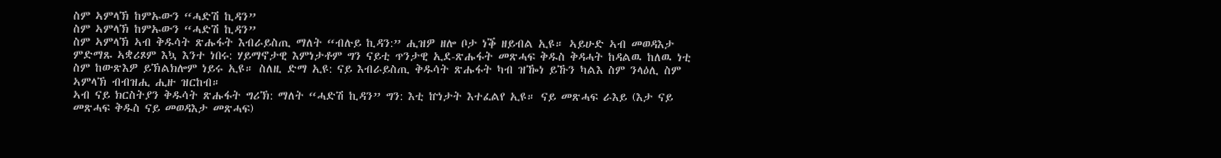ስም ኣምላኽ ከምኡውን “ሓድሽ ኪዳን”
ስም ኣምላኽ ከምኡውን “ሓድሽ ኪዳን”
ስም ኣምላኽ ኣብ ቅዱሳት ጽሑፋት እብራይስጢ ማለት “ብሉይ ኪዳን:” ሒዝዎ ዘሎ ቦታ ነቕ ዘይብል ኢዩ። ኣይሁድ ኣብ መወዳእታ ምድማጹ ኣቋሪጾም እኳ እንተ ነበሩ: ሃይማኖታዊ እምነታቶም ግን ናይቲ ጥንታዊ ኢደ-ጽሑፋት መጽሓፍ ቅዱስ ቅዳሓት ከዳልዉ ከለዉ ነቲ ስም ከውጽእዎ ይኽልክሎም ነይሩ ኢዩ። ስለዚ ድማ ኢዩ: ናይ እብራይስጢ ቅዱሳት ጽሑፋት ካብ ዝዀነ ይኹን ካልእ ስም ንላዕሊ ስም ኣምላኽ ብብዝሒ ሒዙ ዝርከብ።
ኣብ ናይ ክርስትያን ቅዱሳት ጽሑፋት ግሪኽ: ማለት “ሓድሽ ኪዳን” ግን: እቲ ኵነታት እተፈልየ ኢዩ። ናይ መጽሓፍ ራእይ (እታ ናይ መጽሓፍ ቅዱስ ናይ መወዳእታ መጽሓፍ)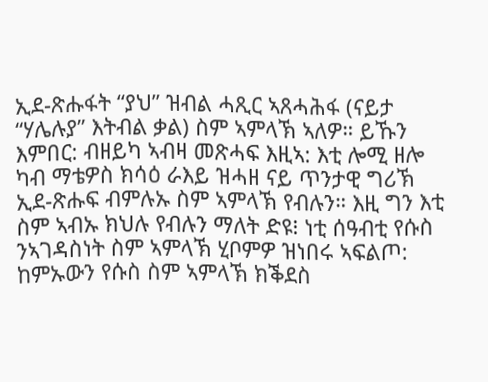ኢደ-ጽሑፋት “ያህ” ዝብል ሓጺር ኣጸሓሕፋ (ናይታ “ሃሌሉያ” እትብል ቃል) ስም ኣምላኽ ኣለዎ። ይኹን እምበር: ብዘይካ ኣብዛ መጽሓፍ እዚኣ: እቲ ሎሚ ዘሎ ካብ ማቴዎስ ክሳዕ ራእይ ዝሓዘ ናይ ጥንታዊ ግሪኽ ኢደ-ጽሑፍ ብምሉኡ ስም ኣምላኽ የብሉን። እዚ ግን እቲ ስም ኣብኡ ክህሉ የብሉን ማለት ድዩ፧ ነቲ ሰዓብቲ የሱስ ንኣገዳስነት ስም ኣምላኽ ሂቦምዎ ዝነበሩ ኣፍልጦ: ከምኡውን የሱስ ስም ኣምላኽ ክቕደስ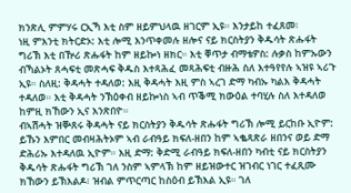ክንጽሊ ምምሃሩ ርኢኻ እቲ ስም ዘይምህላዉ ዘገርም ኢዩ። እንታይከ ተፈጸመ፧
ነዚ ምእንቲ ክትርድኦ: እቲ ሎሚ እንጥቀመሉ ዘሎና ናይ ክርስትያን ቅዱሳት ጽሑፋት ግሪኽ እቲ በዅሪ ጽሑፋት ከም ዘይኰነ ዘክር። እቲ ቐጥታ ብማቴዎስ: ሉቃስ ከምኡውን ብኻልኦት ጸሓፍቲ መጽሓፍ ቅዱስ እተጻሕፈ መጻሕፍቲ ብዙሕ ስለ እተዓየየሉ ኣዝዩ ኣሪጉ ኢዩ። ስለዚ: ቅዳሓት ተዳለወ: እዚ ቅዳሓት እዚ ምስ ኣረገ ድማ ካብኡ ካልእ ቅዳሓት ተዳለወ። እቲ ቅዳሓት ንኽዕቀብ ዘይኰነስ ኣብ ጥቕሚ ክውዕል ተባሂሉ ስለ እተዳለወ ከምዚ ክኸውን ኢና እንጽበዮ።
ብኣሽሓት ዝቝጸሩ ቅዳሓት ናይ ክርስትያን ቅዱሳት ጽሑፋት ግሪኽ ሎሚ ይርከቡ ኢዮም: ይኹን እምበር መብዛሕትኦም ኣብ ራብዓይ ክፍለ-ዘበን ከም ኣቈጻጽራ ዘበንና ወይ ድማ ድሕሪኡ እተዳለዉ ኢዮም። እዚ ድማ: ቅድሚ ራብዓይ ክፍለ-ዘበን ካብቲ ናይ ክርስትያን ቅዱሳት ጽሑፋት ግሪኽ ገለ ንስም ኣምላኽ ከም ዘይዝውተር ዝገብር ነገር ተፈጺሙ ክኸውን ይኽእልዶ፧ ዝብል ምጥርጣር ከስዕብ ይኽእል ኢዩ። ገለ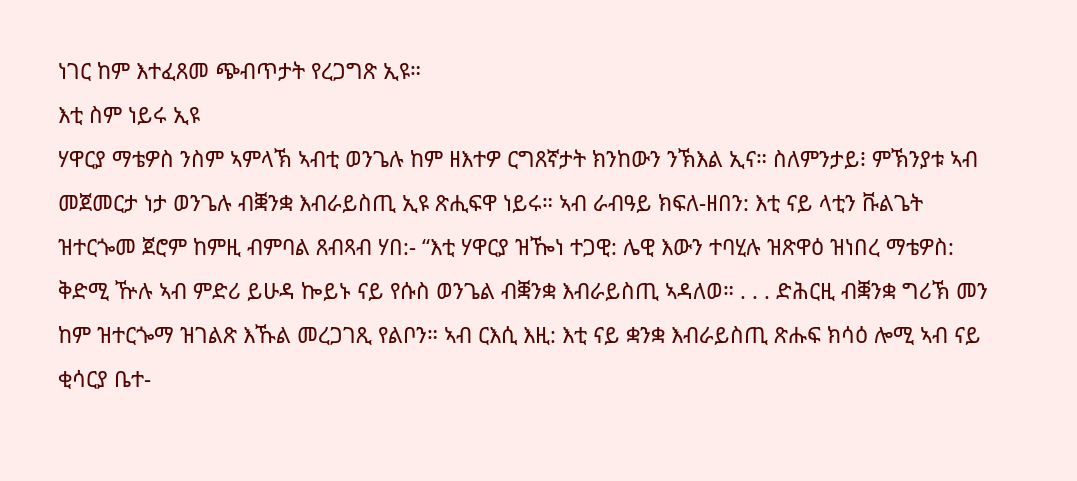ነገር ከም እተፈጸመ ጭብጥታት የረጋግጽ ኢዩ።
እቲ ስም ነይሩ ኢዩ
ሃዋርያ ማቴዎስ ንስም ኣምላኽ ኣብቲ ወንጌሉ ከም ዘእተዎ ርግጸኛታት ክንከውን ንኽእል ኢና። ስለምንታይ፧ ምኽንያቱ ኣብ መጀመርታ ነታ ወንጌሉ ብቛንቋ እብራይስጢ ኢዩ ጽሒፍዋ ነይሩ። ኣብ ራብዓይ ክፍለ-ዘበን: እቲ ናይ ላቲን ቩልጌት ዝተርጐመ ጀሮም ከምዚ ብምባል ጸብጻብ ሃበ:- “እቲ ሃዋርያ ዝዀነ ተጋዊ: ሌዊ እውን ተባሂሉ ዝጽዋዕ ዝነበረ ማቴዎስ: ቅድሚ ዅሉ ኣብ ምድሪ ይሁዳ ኰይኑ ናይ የሱስ ወንጌል ብቛንቋ እብራይስጢ ኣዳለወ። . . . ድሕርዚ ብቛንቋ ግሪኽ መን ከም ዝተርጐማ ዝገልጽ እኹል መረጋገጺ የልቦን። ኣብ ርእሲ እዚ: እቲ ናይ ቋንቋ እብራይስጢ ጽሑፍ ክሳዕ ሎሚ ኣብ ናይ ቂሳርያ ቤተ-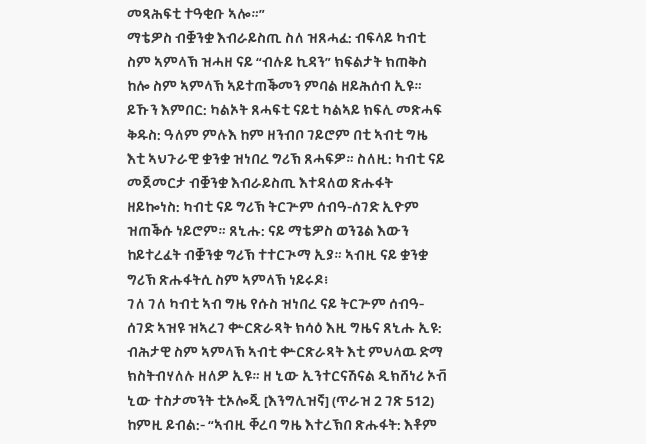መጻሕፍቲ ተዓቂቡ ኣሎ።”
ማቴዎስ ብቛንቋ እብራይስጢ ስለ ዝጸሓፈ: ብፍላይ ካብቲ ስም ኣምላኽ ዝሓዘ ናይ “ብሉይ ኪዳን” ክፍልታት ክጠቅስ ከሎ ስም ኣምላኽ ኣይተጠቕመን ምባል ዘይሕሰብ ኢዩ። ይኹን እምበር: ካልኦት ጸሓፍቲ ናይቲ ካልኣይ ክፍሊ መጽሓፍ ቅዱስ: ዓለም ምሉእ ከም ዘንብቦ ገይሮም በቲ ኣብቲ ግዜ እቲ ኣህጉራዊ ቋንቋ ዝነበረ ግሪኽ ጸሓፍዎ። ስለዚ: ካብቲ ናይ መጀመርታ ብቛንቋ እብራይስጢ እተዳለወ ጽሑፋት ዘይኰነስ: ካብቲ ናይ ግሪኽ ትርጕም ሰብዓ-ሰገድ ኢዮም ዝጠቕሱ ነይሮም። ጸኒሑ: ናይ ማቴዎስ ወንጌል እውን ከይተረፈት ብቛንቋ ግሪኽ ተተርጒማ ኢያ። ኣብዚ ናይ ቋንቋ ግሪኽ ጽሑፋትሲ ስም ኣምላኽ ነይሩዶ፧
ገለ ገለ ካብቲ ኣብ ግዜ የሱስ ዝነበረ ናይ ትርጕም ሰብዓ-ሰገድ ኣዝዩ ዝኣረገ ቍርጽራጻት ክሳዕ እዚ ግዜና ጸኒሑ ኢዩ: ብሕታዊ ስም ኣምላኽ ኣብቲ ቍርጽራጻት እቲ ምህላዉ ድማ ክስትብሃለሉ ዘለዎ ኢዩ። ዘ ኒው ኢንተርናሽናል ዲክሸነሪ ኦቭ ኒው ተስታመንት ቲኦሎጂ [እንግሊዝኛ] (ጥራዝ 2 ገጽ 512) ከምዚ ይብል:- “ኣብዚ ቐረባ ግዜ እተረኽበ ጽሑፋት: እቶም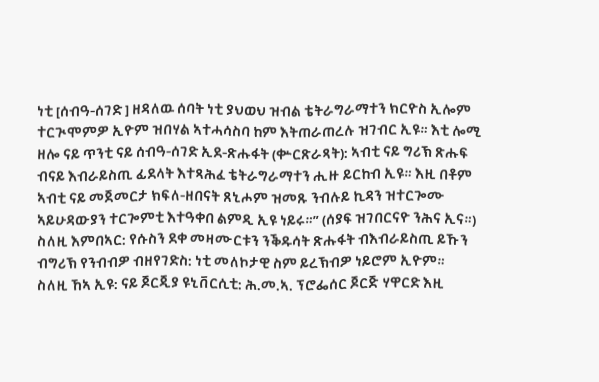ነቲ [ሰብዓ-ሰገድ ] ዘዳለዉ ሰባት ነቲ ያህወህ ዝብል ቴትራግራማተን ክርዮስ ኢሎም ተርጒሞምዎ ኢዮም ዝበሃል ኣተሓሳስባ ከም እትጠራጠረሉ ዝገብር ኢዩ። እቲ ሎሚ ዘሎ ናይ ጥንቲ ናይ ሰብዓ-ሰገድ ኢደ-ጽሑፋት (ቍርጽራጻት): ኣብቲ ናይ ግሪኽ ጽሑፍ ብናይ እብራይስጢ ፊደላት እተጻሕፈ ቴትራግራማተን ሒዙ ይርከብ ኢዩ። እዚ በቶም ኣብቲ ናይ መጀመርታ ክፍለ-ዘበናት ጸኒሖም ዝመጹ ንብሉይ ኪዳን ዝተርጐሙ ኣይሁዳውያን ተርጐምቲ እተዓቀበ ልምዲ ኢዩ ነይሩ።” (ሰያፍ ዝገበርናዮ ንሕና ኢና።) ስለዚ እምበኣር: የሱስን ደቀ መዛሙርቱን ንቕዱሳት ጽሑፋት ብእብራይስጢ ይኹን ብግሪኽ የንብብዎ ብዘየገድስ: ነቲ መለኮታዊ ስም ይረኽብዎ ነይሮም ኢዮም።
ስለዚ ኸኣ ኢዩ: ናይ ጆርጂያ ዩኒቨርሲቲ: ሕ.መ.ኣ. ፕሮፌሰር ጆርጅ ሃዋርድ እዚ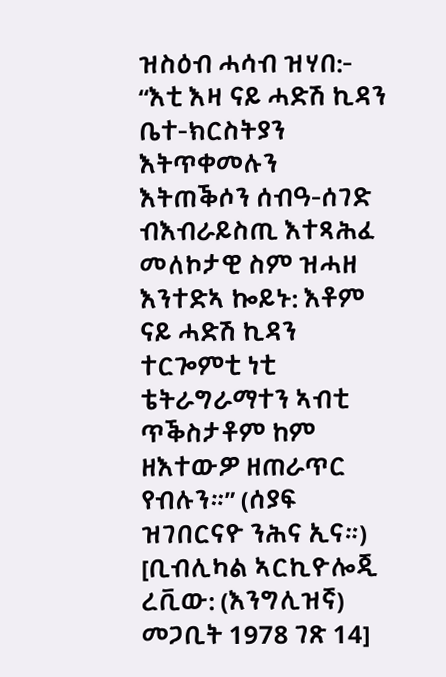ዝስዕብ ሓሳብ ዝሃበ:- “እቲ እዛ ናይ ሓድሽ ኪዳን ቤተ-ክርስትያን እትጥቀመሉን እትጠቕሶን ሰብዓ-ሰገድ ብእብራይስጢ እተጻሕፈ መለኮታዊ ስም ዝሓዘ እንተድኣ ኰይኑ: እቶም ናይ ሓድሽ ኪዳን ተርጐምቲ ነቲ ቴትራግራማተን ኣብቲ ጥቕስታቶም ከም ዘእተውዎ ዘጠራጥር የብሉን።” (ሰያፍ ዝገበርናዮ ንሕና ኢና።) [ቢብሊካል ኣርኪዮሎጂ ረቪው: (እንግሊዝኛ) መጋቢት 1978 ገጽ 14]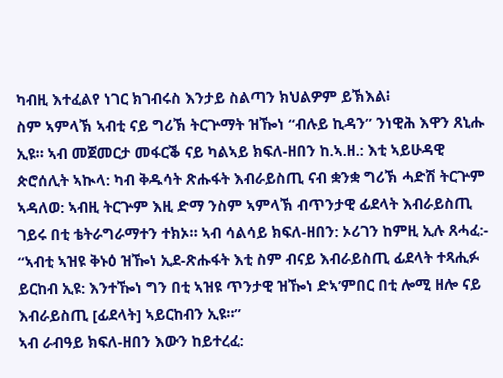ካብዚ እተፈልየ ነገር ክገብሩስ እንታይ ስልጣን ክህልዎም ይኽእል፧
ስም ኣምላኽ ኣብቲ ናይ ግሪኽ ትርጕማት ዝዀነ “ብሉይ ኪዳን” ንነዊሕ እዋን ጸኒሑ ኢዩ። ኣብ መጀመርታ መፋርቕ ናይ ካልኣይ ክፍለ-ዘበን ከ.ኣ.ዘ.: እቲ ኣይሁዳዊ ጵሮሰሊት ኣኲላ: ካብ ቅዱሳት ጽሑፋት እብራይስጢ ናብ ቋንቋ ግሪኽ ሓድሽ ትርጕም ኣዳለወ: ኣብዚ ትርጕም እዚ ድማ ንስም ኣምላኽ ብጥንታዊ ፊደላት እብራይስጢ ገይሩ በቲ ቴትራግራማተን ተክኦ። ኣብ ሳልሳይ ክፍለ-ዘበን: ኦሪገን ከምዚ ኢሉ ጸሓፈ:- “ኣብቲ ኣዝዩ ቅኑዕ ዝዀነ ኢደ-ጽሑፋት እቲ ስም ብናይ እብራይስጢ ፊደላት ተጻሒፉ ይርከብ ኢዩ: እንተዀነ ግን በቲ ኣዝዩ ጥንታዊ ዝዀነ ድኣ’ምበር በቲ ሎሚ ዘሎ ናይ እብራይስጢ [ፊደላት] ኣይርከብን ኢዩ።”
ኣብ ራብዓይ ክፍለ-ዘበን እውን ከይተረፈ: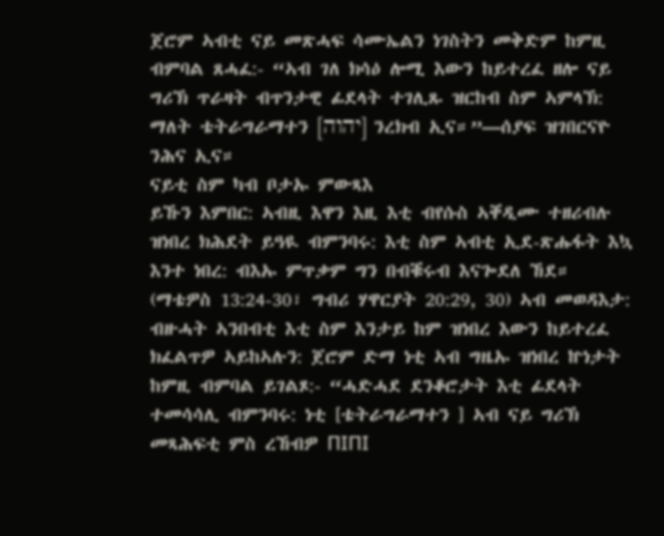ጀሮም ኣብቲ ናይ መጽሓፍ ሳሙኤልን ነገስትን መቅድም ከምዚ ብምባል ጸሓፈ:- “ኣብ ገለ ክሳዕ ሎሚ እውን ከይተረፈ ዘሎ ናይ ግሪኽ ጥራዛት ብጥንታዊ ፊደላት ተገሊጹ ዝርከብ ስም ኣምላኽ: ማለት ቴትራግራማተን [יהוה] ንረክብ ኢና።”—ሰያፍ ዝገበርናዮ ንሕና ኢና።
ናይቲ ስም ካብ ቦታኡ ምውጻእ
ይኹን እምበር: ኣብዚ እዋን እዚ እቲ ብየሱስ ኣቐዲሙ ተዘሪብሉ ዝነበረ ክሕደት ይዓዪ ብምንባሩ: እቲ ስም ኣብቲ ኢደ-ጽሑፋት እኳ እንተ ነበረ: ብእኡ ምጥቃም ግን በብቑሩብ እናጐደለ ኸደ። (ማቴዎስ 13:24-30፣ ግብሪ ሃዋርያት 20:29, 30) ኣብ መወዳእታ: ብዙሓት ኣንበብቲ እቲ ስም እንታይ ከም ዝነበረ እውን ከይተረፈ ክፈልጥዎ ኣይከኣሉን: ጀሮም ድማ ነቲ ኣብ ግዜኡ ዝነበረ ኵነታት ከምዚ ብምባል ይገልጾ:- “ሓድሓደ ደንቆሮታት እቲ ፊደላት ተመሳሳሊ ብምንባሩ: ነቲ [ቴትራግራማተን ] ኣብ ናይ ግሪኽ መጻሕፍቲ ምስ ረኸብዎ ΠΙΠΙ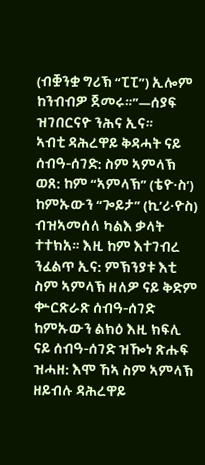(ብቛንቋ ግሪኽ “ፒፒ”) ኢሎም ከንብብዎ ጀመሩ።”—ሰያፍ ዝገበርናዮ ንሕና ኢና።
ኣብቲ ዳሕረዋይ ቅዳሓት ናይ ሰብዓ-ሰገድ: ስም ኣምላኽ ወጸ: ከም “ኣምላኽ” (ቴዮ·ስʹ) ከምኡውን “ጐይታ” (ኪʹሪ·ዮስ) ብዝኣመሰለ ካልእ ቃላት ተተክአ። እዚ ከም እተገብረ ንፈልጥ ኢና: ምኽንያቱ እቲ ስም ኣምላኽ ዘለዎ ናይ ቅድም ቍርጽራጽ ሰብዓ-ሰገድ ከምኡውን ልክዕ እዚ ክፍሊ ናይ ሰብዓ-ሰገድ ዝዀነ ጽሑፍ ዝሓዘ: እሞ ኸኣ ስም ኣምላኽ ዘይብሉ ዳሕረዋይ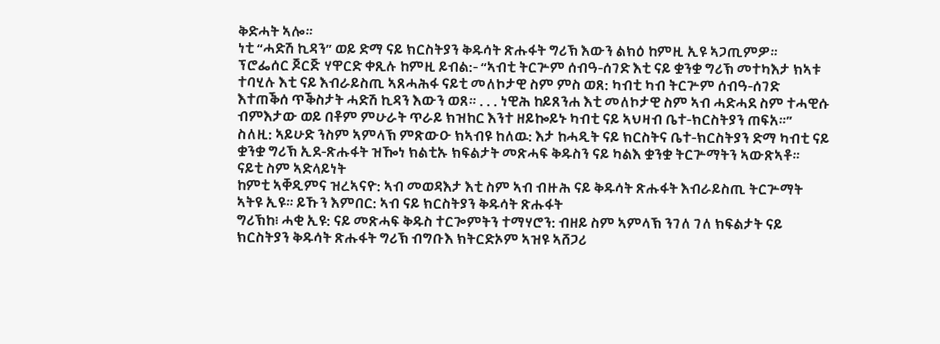ቅድሓት ኣሎ።
ነቲ “ሓድሽ ኪዳን” ወይ ድማ ናይ ክርስትያን ቅዱሳት ጽሑፋት ግሪኽ እውን ልክዕ ከምዚ ኢዩ ኣጋጢምዎ። ፕሮፌሰር ጆርጅ ሃዋርድ ቀጺሉ ከምዚ ይብል:- “ኣብቲ ትርጕም ሰብዓ-ሰገድ እቲ ናይ ቋንቋ ግሪኽ መተካእታ ክኣቱ ተባሂሉ እቲ ናይ እብራይስጢ ኣጸሓሕፋ ናይቲ መለኮታዊ ስም ምስ ወጸ: ካብቲ ካብ ትርጕም ሰብዓ-ሰገድ እተጠቕሰ ጥቕስታት ሓድሽ ኪዳን እውን ወጸ። . . . ነዊሕ ከይጸንሐ እቲ መለኮታዊ ስም ኣብ ሓድሓደ ስም ተሓዊሱ ብምእታው ወይ በቶም ምሁራት ጥራይ ክዝከር እንተ ዘይኰይኑ ካብቲ ናይ ኣህዛብ ቤተ-ክርስትያን ጠፍአ።”
ስለዚ: ኣይሁድ ንስም ኣምላኽ ምጽውዑ ክኣብዩ ከለዉ: እታ ከሓዲት ናይ ክርስትና ቤተ-ክርስትያን ድማ ካብቲ ናይ ቋንቋ ግሪኽ ኢደ-ጽሑፋት ዝዀነ ክልቲኡ ክፍልታት መጽሓፍ ቅዱስን ናይ ካልእ ቋንቋ ትርጕማትን ኣውጽኣቶ።
ናይቲ ስም ኣድላይነት
ከምቲ ኣቐዲምና ዝረኣናዮ: ኣብ መወዳእታ እቲ ስም ኣብ ብዙሕ ናይ ቅዱሳት ጽሑፋት እብራይስጢ ትርጕማት ኣትዩ ኢዩ። ይኹን እምበር: ኣብ ናይ ክርስትያን ቅዱሳት ጽሑፋት
ግሪኽከ፧ ሓቂ ኢዩ: ናይ መጽሓፍ ቅዱስ ተርጐምትን ተማሃሮን: ብዘይ ስም ኣምላኽ ንገለ ገለ ክፍልታት ናይ ክርስትያን ቅዱሳት ጽሑፋት ግሪኽ ብግቡእ ክትርድኦም ኣዝዩ ኣሸጋሪ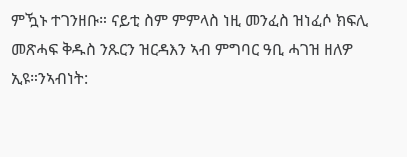ምዃኑ ተገንዘቡ። ናይቲ ስም ምምላስ ነዚ መንፈስ ዝነፈሶ ክፍሊ መጽሓፍ ቅዱስ ንጹርን ዝርዳእን ኣብ ምግባር ዓቢ ሓገዝ ዘለዎ ኢዩ።ንኣብነት: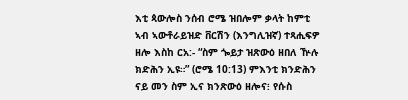እቲ ጳውሎስ ንሰብ ሮሜ ዝበሎም ቃላት ከምቲ ኣብ ኣውቶራይዝድ ቨርሽን (እንግሊዝኛ) ተጻሒፍዎ ዘሎ እስከ ርአ:- “ስም ጐይታ ዝጽውዕ ዘበለ ዅሉ ክድሕን ኢዩ።” (ሮሜ 10:13) ምእንቲ ክንድሕን ናይ መን ስም ኢና ክንጽውዕ ዘሎና፧ የሱስ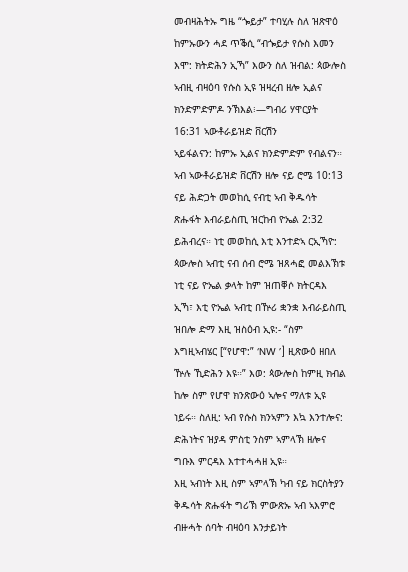መብዛሕትኡ ግዜ “ጐይታ” ተባሂሉ ስለ ዝጽዋዕ ከምኡውን ሓደ ጥቕሲ “ብጐይታ የሱስ እመን እሞ: ክትድሕን ኢኻ” እውን ስለ ዝብል: ጳውሎስ ኣብዚ ብዛዕባ የሱስ ኢዩ ዝዛረብ ዘሎ ኢልና ክንድምድምዶ ንኽእል፧—ግብሪ ሃዋርያት 16:31 ኣውቶራይዝድ ቨርሽን
ኣይፋልናን: ከምኡ ኢልና ክንድምድም የብልናን። ኣብ ኣውቶራይዝድ ቨርሽን ዘሎ ናይ ሮሜ 10:13 ናይ ሕድጋት መወከሲ ናብቲ ኣብ ቅዱሳት ጽሑፋት እብራይስጢ ዝርከብ ዮኤል 2:32 ይሕብረና። ነቲ መወከሲ እቲ እንተድኣ ርኢኻዮ: ጳውሎስ ኣብቲ ናብ ሰብ ሮሜ ዝጸሓፎ መልእኽቱ ነቲ ናይ ዮኤል ቃላት ከም ዝጠቐሶ ክትርዳእ ኢኻ፣ እቲ ዮኤል ኣብቲ በዅሪ ቋንቋ እብራይስጢ ዝበሎ ድማ እዚ ዝስዕብ ኢዩ:- “ስም እግዚኣብሄር [“የሆዋ:” ‘NW ’] ዚጽውዕ ዘበለ ዅሉ ኺድሕን እዩ።” እወ: ጳውሎስ ከምዚ ክብል ከሎ ስም የሆዋ ክንጽውዕ ኣሎና ማለቱ ኢዩ ነይሩ። ስለዚ: ኣብ የሱስ ክንኣምን እኳ እንተሎና: ድሕነትና ዝያዳ ምስቲ ንስም ኣምላኽ ዘሎና ግቡእ ምርዳእ እተተሓሓዘ ኢዩ።
እዚ ኣብነት እዚ ስም ኣምላኽ ካብ ናይ ክርስትያን ቅዱሳት ጽሑፋት ግሪኽ ምውጽኡ ኣብ ኣእምሮ ብዙሓት ሰባት ብዛዕባ እንታይነት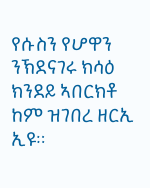የሱስን የሆዋን ንኽደናገሩ ክሳዕ ክንደይ ኣበርክቶ ከም ዝገበረ ዘርኢ ኢዩ።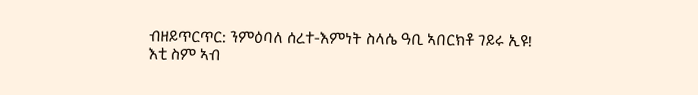ብዘይጥርጥር: ንምዕባለ ሰረተ-እምነት ስላሴ ዓቢ ኣበርክቶ ገይሩ ኢዩ!
እቲ ስም ኣብ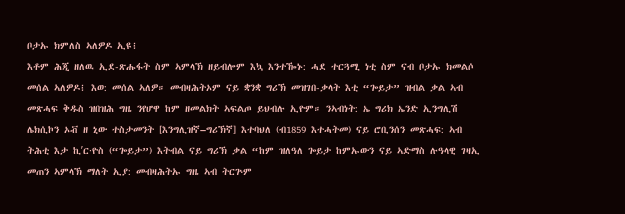ቦታኡ ክምለስ ኣለዎዶ ኢዩ፧
እቶም ሕጂ ዘለዉ ኢደ-ጽሑፋት ስም ኣምላኽ ዘይብሎም እኳ እንተዀኑ: ሓደ ተርጓሚ ነቲ ስም ናብ ቦታኡ ክመልሶ መሰል ኣለዎዶ፧ እወ: መሰል ኣለዎ። መብዛሕትኦም ናይ ቋንቋ ግሪኽ መዝገበ-ቃላት እቲ “ጐይታ” ዝብል ቃል ኣብ መጽሓፍ ቅዱስ ዝበዝሕ ግዜ ንየሆዋ ከም ዘመልክት ኣፍልጦ ይህብሉ ኢዮም። ንኣብነት: ኤ ግሪክ ኤንድ ኢንግሊሽ ሌክሲኮን ኦቭ ዘ ኒው ተስታመንት [እንግሊዝኛ–ግሪኽኛ] እተባህለ (ብ1859 እተሓትመ) ናይ ሮቢንሰን መጽሓፍ: ኣብ ትሕቲ እታ ኪʹር·ዮስ (“ጐይታ”) እትብል ናይ ግሪኽ ቃል “ከም ዝለዓለ ጐይታ ከምኡውን ናይ ኣድማስ ሉዓላዊ ገዛኢ መጠን ኣምላኽ ማለት ኢያ: መብዛሕትኡ ግዜ ኣብ ትርጕም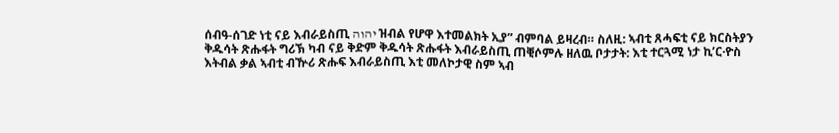ሰብዓ-ሰገድ ነቲ ናይ እብራይስጢ יהוה ዝብል የሆዋ እተመልክት ኢያ” ብምባል ይዛረብ። ስለዚ: ኣብቲ ጸሓፍቲ ናይ ክርስትያን ቅዱሳት ጽሑፋት ግሪኽ ካብ ናይ ቅድም ቅዱሳት ጽሑፋት እብራይስጢ ጠቒሶምሉ ዘለዉ ቦታታት: እቲ ተርጓሚ ነታ ኪʹር·ዮስ
እትብል ቃል ኣብቲ ብዅሪ ጽሑፍ እብራይስጢ እቲ መለኮታዊ ስም ኣብ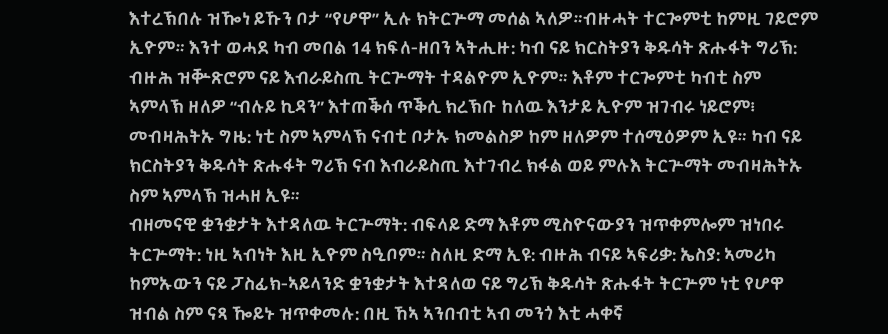እተረኽበሉ ዝዀነ ይኹን ቦታ “የሆዋ” ኢሉ ክትርጕማ መሰል ኣለዎ።ብዙሓት ተርጐምቲ ከምዚ ገይሮም ኢዮም። እንተ ወሓደ ካብ መበል 14 ክፍለ-ዘበን ኣትሒዙ: ካብ ናይ ክርስትያን ቅዱሳት ጽሑፋት ግሪኽ: ብዙሕ ዝቝጽሮም ናይ እብራይስጢ ትርጕማት ተዳልዮም ኢዮም። እቶም ተርጐምቲ ካብቲ ስም ኣምላኽ ዘለዎ “ብሉይ ኪዳን” እተጠቕሰ ጥቕሲ ክረኽቡ ከለዉ እንታይ ኢዮም ዝገብሩ ነይሮም፧ መብዛሕትኡ ግዜ: ነቲ ስም ኣምላኽ ናብቲ ቦታኡ ክመልስዎ ከም ዘለዎም ተሰሚዕዎም ኢዩ። ካብ ናይ ክርስትያን ቅዱሳት ጽሑፋት ግሪኽ ናብ እብራይስጢ እተገብረ ክፋል ወይ ምሉእ ትርጕማት መብዛሕትኡ ስም ኣምላኽ ዝሓዘ ኢዩ።
ብዘመናዊ ቋንቋታት እተዳለዉ ትርጕማት: ብፍላይ ድማ እቶም ሚስዮናውያን ዝጥቀምሎም ዝነበሩ ትርጕማት: ነዚ ኣብነት እዚ ኢዮም ስዒቦም። ስለዚ ድማ ኢዩ: ብዙሕ ብናይ ኣፍሪቃ: ኤስያ: ኣመሪካ ከምኡውን ናይ ፓስፊክ-ኣይላንድ ቋንቋታት እተዳለወ ናይ ግሪኽ ቅዱሳት ጽሑፋት ትርጕም ነቲ የሆዋ ዝብል ስም ናጻ ዀይኑ ዝጥቀመሉ: በዚ ኸኣ ኣንበብቲ ኣብ መንጎ እቲ ሓቀኛ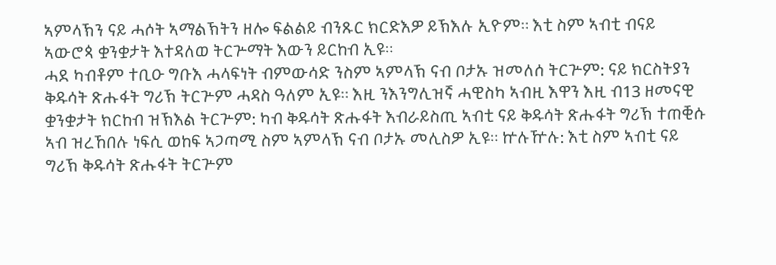ኣምላኽን ናይ ሓሶት ኣማልኽትን ዘሎ ፍልልይ ብንጹር ክርድእዎ ይኽእሉ ኢዮም። እቲ ስም ኣብቲ ብናይ ኣውሮጳ ቋንቋታት እተዳለወ ትርጕማት እውን ይርከብ ኢዩ።
ሓደ ካብቶም ተቢዑ ግቡእ ሓላፍነት ብምውሳድ ንስም ኣምላኽ ናብ ቦታኡ ዝመለሰ ትርጕም: ናይ ክርስትያን ቅዱሳት ጽሑፋት ግሪኽ ትርጕም ሓዳስ ዓለም ኢዩ። እዚ ንእንግሊዝኛ ሓዊስካ ኣብዚ እዋን እዚ ብ13 ዘመናዊ ቋንቋታት ክርከብ ዝኽእል ትርጕም: ካብ ቅዱሳት ጽሑፋት እብራይስጢ ኣብቲ ናይ ቅዱሳት ጽሑፋት ግሪኽ ተጠቒሱ ኣብ ዝረኸበሉ ነፍሲ ወከፍ ኣጋጣሚ ስም ኣምላኽ ናብ ቦታኡ መሊስዎ ኢዩ። ኵሉዅሉ: እቲ ስም ኣብቲ ናይ ግሪኽ ቅዱሳት ጽሑፋት ትርጕም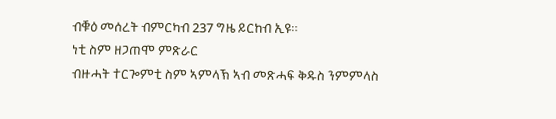ብቑዕ መሰረት ብምርካብ 237 ግዜ ይርከብ ኢዩ።
ነቲ ስም ዘጋጠሞ ምጽራር
ብዙሓት ተርጐምቲ ስም ኣምላኽ ኣብ መጽሓፍ ቅዱስ ንምምላስ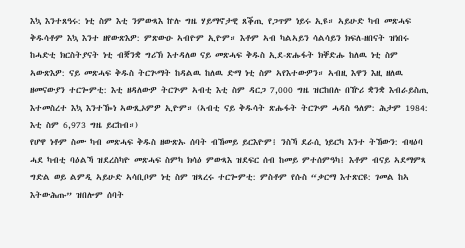እኳ እንተጸዓሩ: ነቲ ስም እቲ ንምውጻእ ኵሉ ግዜ ሃይማኖታዊ ጸቕጢ የጋጥም ነይሩ ኢዩ። ኣይሁድ ካብ መጽሓፍ ቅዱሳቶም እኳ እንተ ዘየውጽእዎ: ምጽውዑ ኣብዮም ኢዮም። እቶም ኣብ ካልኣይን ሳልሳይን ክፍለ-ዘበናት ዝነበሩ ከሓድቲ ክርስትያናት ነቲ ብቛንቋ ግሪኽ እተዳለወ ናይ መጽሓፍ ቅዱስ ኢደ-ጽሑፋት ክቐድሑ ከለዉ ነቲ ስም ኣውጽእዎ: ናይ መጽሓፍ ቅዱስ ትርጕማት ከዳልዉ ከለዉ ድማ ነቲ ስም ኣየእተውዎን። ኣብዚ እዋን እዚ ዘለዉ ዘመናውያን ተርጐምቲ: እቲ ዘዳለውዎ ትርጕም ኣብቲ እቲ ስም ዳርጋ 7,000 ግዜ ዝርከበሉ በዅሪ ቋንቋ እብራይስጢ እተመስረተ እኳ እንተዀነ ኣውጺኦምዎ ኢዮም። (ኣብቲ ናይ ቅዱሳት ጽሑፋት ትርጕም ሓዳስ ዓለም: ሕታም 1984: እቲ ስም 6,973 ግዜ ይርከብ።)
የሆዋ ነቶም ስሙ ካብ መጽሓፍ ቅዱስ ዘውጽኡ ሰባት ብኸመይ ይርእዮም፧ ንስኻ ደራሲ ነይርካ እንተ ትኸውን: ብዛዕባ ሓደ ካብቲ ባዕልኻ ዝደረስካዮ መጽሓፍ ስምካ ክሳዕ ምውጻእ ዝደፍር ሰብ ከመይ ምተሰምዓካ፧ እቶም ብናይ ኣደማምጻ ግድል ወይ ልምዲ ኣይሁድ ኣሳቢቦም ነቲ ስም ዝጻረሩ ተርጐምቲ: ምስቶም የሱስ “ቃርማ እተጽርዩ: ገመል ከኣ እትውሕጡ” ዝበሎም ሰባት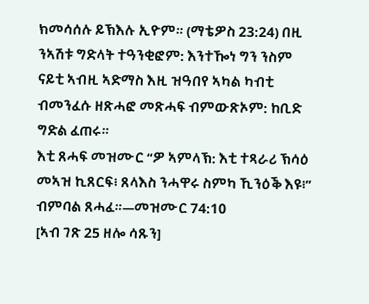ክመሳሰሉ ይኽእሉ ኢዮም። (ማቴዎስ 23:24) በዚ ንኣሽቱ ግድላት ተዓንቂፎም: እንተዀነ ግን ንስም ናይቲ ኣብዚ ኣድማስ እዚ ዝዓበየ ኣካል ካብቲ ብመንፈሱ ዘጽሓፎ መጽሓፍ ብምውጽኦም: ከቢድ ግድል ፈጠሩ።
እቲ ጸሓፍ መዝሙር “ዎ ኣምላኽ: እቲ ተጻራሪ ኽሳዕ መኣዝ ኪጸርፍ፧ ጸላእስ ንሓዋሩ ስምካ ኺንዕቕ እዩ፧” ብምባል ጸሓፈ።—መዝሙር 74:10
[ኣብ ገጽ 25 ዘሎ ሳጹን]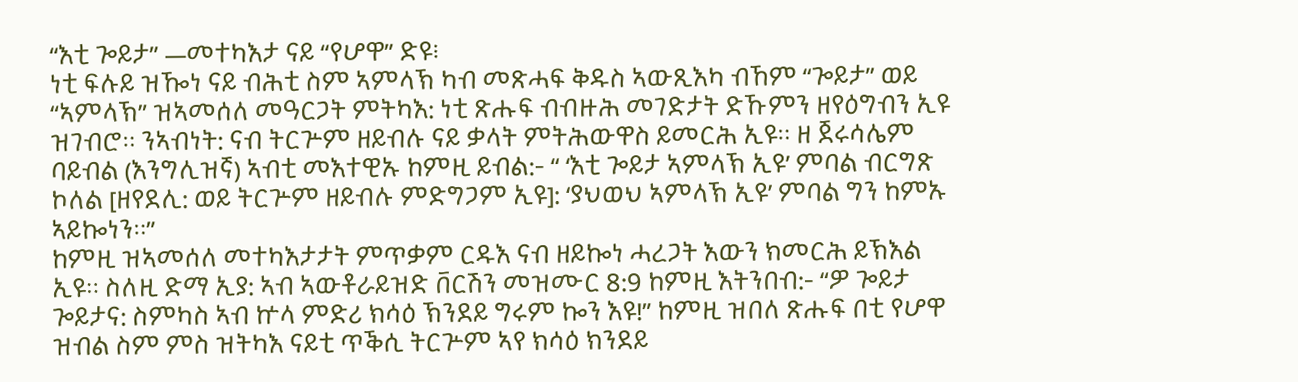“እቲ ጐይታ” —መተካእታ ናይ “የሆዋ” ድዩ፧
ነቲ ፍሉይ ዝዀነ ናይ ብሕቲ ስም ኣምላኽ ካብ መጽሓፍ ቅዱስ ኣውጺእካ ብኸም “ጐይታ” ወይ “ኣምላኽ” ዝኣመሰለ መዓርጋት ምትካእ: ነቲ ጽሑፍ ብብዙሕ መገድታት ድኹምን ዘየዕግብን ኢዩ ዝገብሮ። ንኣብነት: ናብ ትርጕም ዘይብሉ ናይ ቃላት ምትሕውዋስ ይመርሕ ኢዩ። ዘ ጀሩሳሌም ባይብል (እንግሊዝኛ) ኣብቲ መእተዊኡ ከምዚ ይብል:- “ ‘እቲ ጐይታ ኣምላኽ ኢዩ’ ምባል ብርግጽ ኮለል [ዘየደሊ: ወይ ትርጕም ዘይብሉ ምድግጋም ኢዩ]: ‘ያህወህ ኣምላኽ ኢዩ’ ምባል ግን ከምኡ ኣይኰነን።”
ከምዚ ዝኣመሰለ መተካእታታት ምጥቃም ርዱእ ናብ ዘይኰነ ሓረጋት እውን ክመርሕ ይኽእል ኢዩ። ስለዚ ድማ ኢያ: ኣብ ኣውቶራይዝድ ቨርሽን መዝሙር 8:9 ከምዚ እትንበብ:- “ዎ ጐይታ ጐይታና: ስምካስ ኣብ ኵላ ምድሪ ክሳዕ ኽንደይ ግሩም ኰን እዩ!” ከምዚ ዝበለ ጽሑፍ በቲ የሆዋ ዝብል ስም ምስ ዝትካእ ናይቲ ጥቕሲ ትርጕም ኣየ ክሳዕ ክንደይ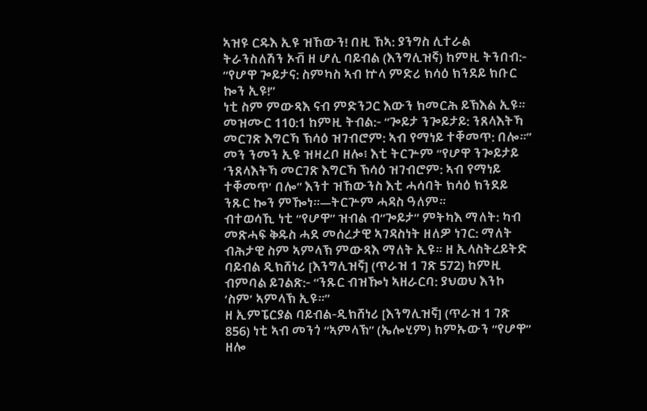ኣዝዩ ርዱእ ኢዩ ዝኸውን! በዚ ኸኣ: ያንግስ ሊተራል ትራንስለሽን ኦቭ ዘ ሆሊ ባይብል (እንግሊዝኛ) ከምዚ ትንበብ:- “የሆዋ ጐይታና: ስምካስ ኣብ ኵላ ምድሪ ክሳዕ ክንደይ ክቡር ኰን ኢዩ!”
ነቲ ስም ምውጻእ ናብ ምድንጋር እውን ክመርሕ ይኽእል ኢዩ። መዝሙር 110:1 ከምዚ ትብል:- “ጐይታ ንጐይታይ: ንጸላእትኻ መርገጽ እግርኻ ኽሳዕ ዝገብሮም: ኣብ የማነይ ተቐመጥ: በሎ።” መን ንመን ኢዩ ዝዛረቦ ዘሎ፧ እቲ ትርጕም “የሆዋ ንጐይታይ ‘ንጸላእትኻ መርገጽ እግርኻ ኽሳዕ ዝገብሮም: ኣብ የማነይ ተቐመጥ’ በሎ” እንተ ዝኸውንስ እቲ ሓሳባት ክሳዕ ክንደይ ንጹር ኰን ምዀነ።—ትርጕም ሓዳስ ዓለም።
ብተወሳኺ ነቲ “የሆዋ” ዝብል ብ“ጐይታ” ምትካእ ማለት: ካብ መጽሓፍ ቅዱስ ሓደ መሰረታዊ ኣገዳስነት ዘለዎ ነገር: ማለት ብሕታዊ ስም ኣምላኽ ምውጻእ ማለት ኢዩ። ዘ ኢላስትረይትድ ባይብል ዲክሸነሪ [እንግሊዝኛ] (ጥራዝ 1 ገጽ 572) ከምዚ ብምባል ይገልጽ:- “ንጹር ብዝዀነ ኣዘራርባ: ያህወህ እንኮ ‘ስም’ ኣምላኽ ኢዩ።”
ዘ ኢምፔርያል ባይብል-ዲክሸነሪ [እንግሊዝኛ] (ጥራዝ 1 ገጽ 856) ነቲ ኣብ መንጎ “ኣምላኽ” (ኤሎሂም) ከምኡውን “የሆዋ” ዘሎ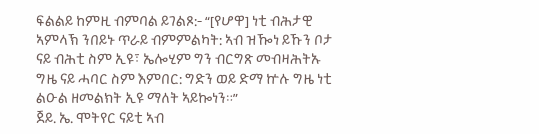ፍልልይ ከምዚ ብምባል ይገልጾ:- “[የሆዋ] ነቲ ብሕታዊ ኣምላኽ ንበይኑ ጥራይ ብምምልካት: ኣብ ዝዀነ ይኹን ቦታ ናይ ብሕቲ ስም ኢዩ፣ ኤሎሂም ግን ብርግጽ መብዛሕትኡ ግዜ ናይ ሓባር ስም እምበር: ግድን ወይ ድማ ኵሉ ግዜ ነቲ ልዑል ዘመልክት ኢዩ ማለት ኣይኰነን።”
ጀይ. ኤ. ሞትየር ናይቲ ኣብ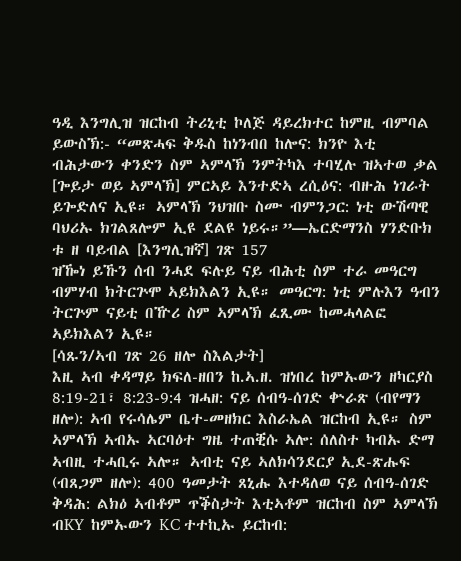ዓዲ እንግሊዝ ዝርከብ ትሪኒቲ ኮለጅ ዳይረክተር ከምዚ ብምባል ይውስኽ:- “መጽሓፍ ቅዱስ ከነንብበ ከሎና: ክንዮ እቲ ብሕታውን ቀንድን ስም ኣምላኽ ንምትካእ ተባሂሉ ዝኣተወ ቃል [ጐይታ ወይ ኣምላኽ] ምርኣይ እንተድኣ ረሲዕና: ብዙሕ ነገራት ይጐድለና ኢዩ። ኣምላኽ ንህዝቡ ስሙ ብምንጋር: ነቲ ውሽጣዊ ባህሪኡ ክገልጸሎም ኢዩ ደልዩ ነይሩ።”—ኤርድማንስ ሃንድቡክ ቱ ዘ ባይብል [እንግሊዝኛ] ገጽ 157
ዝዀነ ይኹን ሰብ ንሓደ ፍሉይ ናይ ብሕቲ ስም ተራ መዓርግ ብምሃብ ክትርጕሞ ኣይክእልን ኢዩ። መዓርግ: ነቲ ምሉእን ዓብን ትርጕም ናይቲ በዅሪ ስም ኣምላኽ ፈጺሙ ከመሓላልፎ ኣይክእልን ኢዩ።
[ሳጹን/ኣብ ገጽ 26 ዘሎ ስእልታት]
እዚ ኣብ ቀዳማይ ክፍለ-ዘበን ከ.ኣ.ዘ. ዝነበረ ከምኡውን ዘካርያስ 8:19-21፣ 8:23-9:4 ዝሓዘ: ናይ ሰብዓ-ሰገድ ቍራጽ (ብየማን ዘሎ): ኣብ የሩሳሌም ቤተ-መዘክር እስራኤል ዝርከብ ኢዩ። ስም ኣምላኽ ኣብኡ ኣርባዕተ ግዜ ተጠቒሱ ኣሎ: ሰለስተ ካብኡ ድማ ኣብዚ ተሓቢሩ ኣሎ። ኣብቲ ናይ ኣለክሳንደርያ ኢደ-ጽሑፍ (ብጸጋም ዘሎ): 400 ዓመታት ጸኒሑ እተዳለወ ናይ ሰብዓ-ሰገድ ቅዳሕ: ልክዕ ኣብቶም ጥቕስታት እቲኣቶም ዝርከብ ስም ኣምላኽ ብKY ከምኡውን KC ተተኪኡ ይርከብ: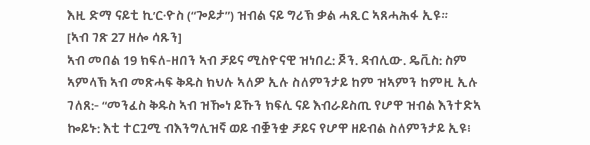እዚ ድማ ናይቲ ኪʹር·ዮስ (“ጐይታ”) ዝብል ናይ ግሪኽ ቃል ሓጺር ኣጸሓሕፋ ኢዩ።
[ኣብ ገጽ 27 ዘሎ ሳጹን]
ኣብ መበል 19 ክፍለ-ዘበን ኣብ ቻይና ሚስዮናዊ ዝነበረ: ጆን. ዳብሊው. ዴቪስ: ስም ኣምላኽ ኣብ መጽሓፍ ቅዱስ ክህሉ ኣለዎ ኢሉ ስለምንታይ ከም ዝኣምን ከምዚ ኢሉ ገለጸ:- “መንፈስ ቅዱስ ኣብ ዝዀነ ይኹን ክፍሊ ናይ እብራይስጢ የሆዋ ዝብል እንተድኣ ኰይኑ: እቲ ተርጓሚ ብእንግሊዝኛ ወይ ብቛንቋ ቻይና የሆዋ ዘይብል ስለምንታይ ኢዩ፧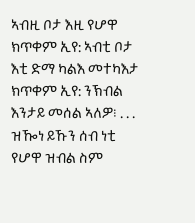ኣብዚ ቦታ እዚ የሆዋ ክጥቀም ኢየ: ኣብቲ ቦታ እቲ ድማ ካልእ መተካእታ ክጥቀም ኢየ: ንኽብል እንታይ መሰል ኣለዎ፧ . . . ዝዀነ ይኹን ሰብ ነቲ የሆዋ ዝብል ስም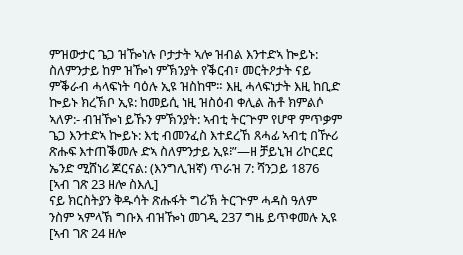ምዝውታር ጌጋ ዝዀነሉ ቦታታት ኣሎ ዝብል እንተድኣ ኰይኑ: ስለምንታይ ከም ዝዀነ ምኽንያት የቕርብ፣ መርትዖታት ናይ ምቕራብ ሓላፍነት ባዕሉ ኢዩ ዝስከሞ። እዚ ሓላፍነታት እዚ ከቢድ ኰይኑ ክረኽቦ ኢዩ: ከመይሲ ነዚ ዝስዕብ ቀሊል ሕቶ ክምልሶ ኣለዎ:- ብዝዀነ ይኹን ምኽንያት: ኣብቲ ትርጕም የሆዋ ምጥቃም ጌጋ እንተድኣ ኰይኑ: እቲ ብመንፈስ እተደረኸ ጸሓፊ ኣብቲ በዅሪ ጽሑፍ እተጠቕመሉ ድኣ ስለምንታይ ኢዩ፧”—ዘ ቻይኒዝ ሪኮርደር ኤንድ ሚሸነሪ ጆርናል: (እንግሊዝኛ) ጥራዝ 7: ሻንጋይ 1876
[ኣብ ገጽ 23 ዘሎ ስእሊ]
ናይ ክርስትያን ቅዱሳት ጽሑፋት ግሪኽ ትርጕም ሓዳስ ዓለም ንስም ኣምላኽ ግቡእ ብዝዀነ መገዲ 237 ግዜ ይጥቀመሉ ኢዩ
[ኣብ ገጽ 24 ዘሎ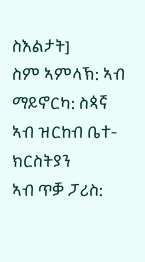ስእልታት]
ስም ኣምላኽ: ኣብ ማይኖርካ: ስጳኛ ኣብ ዝርከብ ቤተ-ክርስትያን
ኣብ ጥቓ ፓሪስ: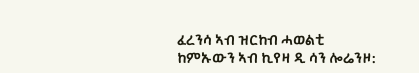ፈረንሳ ኣብ ዝርከብ ሓወልቲ
ከምኡውን ኣብ ኪየዛ ዲ ሳን ሎሬንዞ: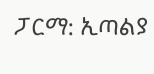ፓርማ: ኢጣልያ